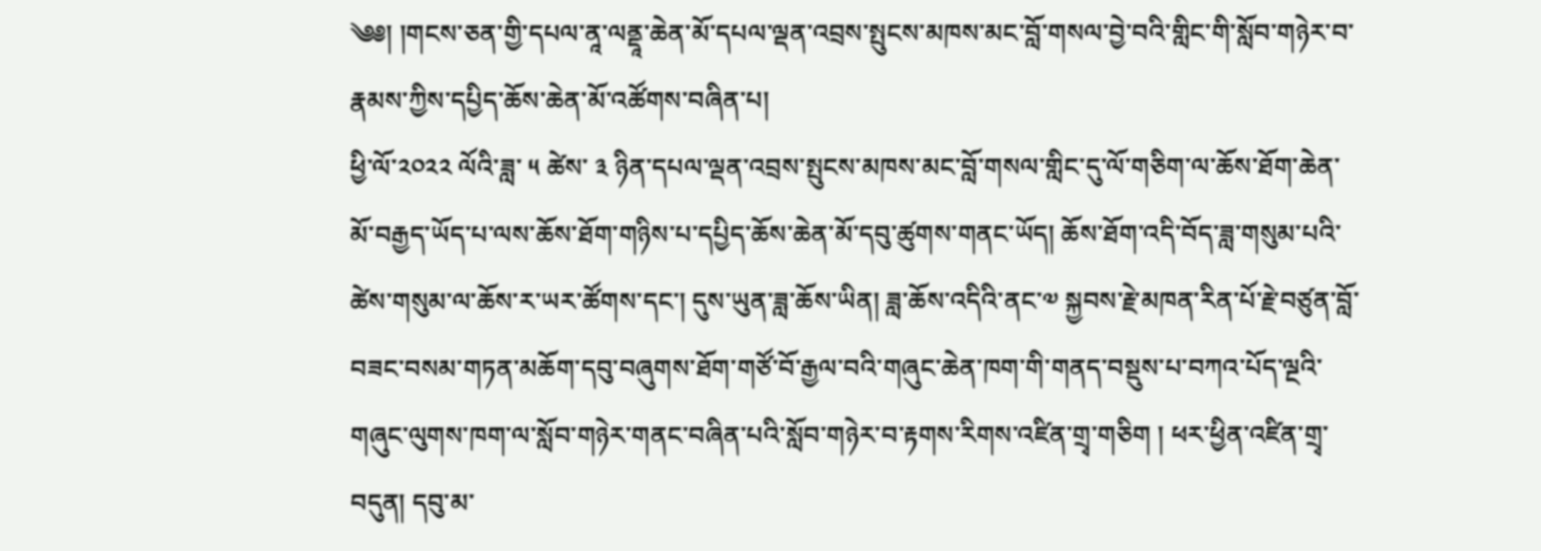༄༅། །གངས་ཅན་གྱི་དཔལ་ནཱ་ལནྡཱ་ཆེན་མོ་དཔལ་ལྡན་འབྲས་སྤུངས་མཁས་མང་བློ་གསལ་བྱེ་བའི་གླིང་གི་སློབ་གཉེར་བ་རྣམས་ཀྱིས་དཔྱིད་ཆོས་ཆེན་མོ་འཚོགས་བཞིན་པ།
ཕྱི་ལོ་༢༠༢༢ ལོའི་ཟླ་ ༥ ཚེས་ ༣ ཉིན་དཔལ་ལྡན་འབྲས་སྤུངས་མཁས་མང་བློ་གསལ་གླིང་དུ་ལོ་གཅིག་ལ་ཆོས་ཐོག་ཆེན་མོ་བརྒྱད་ཡོད་པ་ལས་ཆོས་ཐོག་གཉིས་པ་དཔྱིད་ཆོས་ཆེན་མོ་དབུ་ཚུགས་གནང་ཡོད། ཆོས་ཐོག་འདི་བོད་ཟླ་གསུམ་པའི་ཚེས་གསུམ་ལ་ཆོས་ར་ཡར་ཚོགས་དང་། དུས་ཡུན་ཟླ་ཆོས་ཡིན། ཟླ་ཆོས་འདིའི་ནང་༧ སྐྱབས་རྗེ་མཁན་རིན་པོ་རྗེ་བཙུན་བློ་བཟང་བསམ་གཏན་མཆོག་དབུ་བཞུགས་ཐོག་གཙོ་བོ་རྒྱལ་བའི་གཞུང་ཆེན་ཁག་གི་གནད་བསྡུས་པ་བཀའ་པོད་ལྔའི་གཞུང་ལུགས་ཁག་ལ་སློབ་གཉེར་གནང་བཞིན་པའི་སློབ་གཉེར་བ་རྟགས་རིགས་འཛིན་གྲྭ་གཅིག ། ཕར་ཕྱིན་འཛིན་གྲྭ་བདུན། དབུ་མ་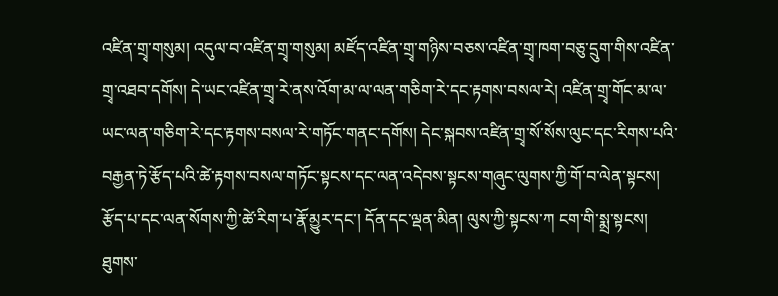འཛིན་གྲྭ་གསུམ། འདུལ་བ་འཛིན་གྲྭ་གསུམ། མཛོད་འཛིན་གྲྭ་གཉིས་བཅས་འཛིན་གྲྭ་ཁག་བཅུ་དྲུག་གིས་འཛིན་གྲྭ་འཐབ་དགོས། དེ་ཡང་འཛིན་གྲྭ་རེ་ནས་འོག་མ་ལ་ལན་གཅིག་རེ་དང་རྟགས་བསལ་རེ། འཛིན་གྲྭ་གོང་མ་ལ་ཡང་ལན་གཅིག་རེ་དང་རྟགས་བསལ་རེ་གཏོང་གནང་དགོས། དེང་སྐབས་འཛིན་གྲྭ་སོ་སོས་ལུང་དང་རིགས་པའི་བརྒྱན་ཏེ་རྩོད་པའི་ཚེ་རྟགས་བསལ་གཏོང་སྟངས་དང་ལན་འདེབས་སྟངས་གཞུང་ལུགས་ཀྱི་གོ་བ་ལེན་སྟངས། རྩོད་པ་དང་ལན་སོགས་ཀྱི་ཚེ་རིག་པ་རྣོ་མྱུར་དང་། དོན་དང་ལྡན་མིན། ལུས་ཀྱི་སྟངས་ཀ ངག་གི་སྨྲ་སྟངས། ཐུགས་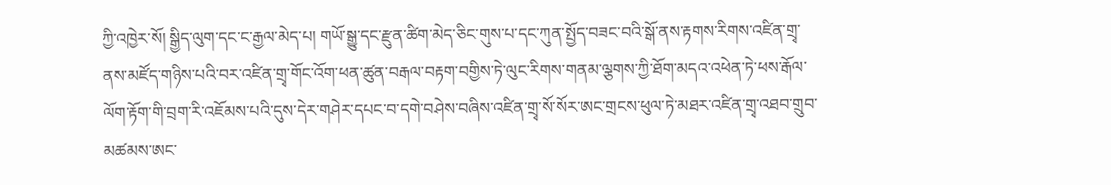ཀྱི་འཁྱེར་སོ། སྒྱིད་ལུག་དང་ང་རྒྱལ་མེད་པ། གཡོ་སྒྱུ་དང་རྫུན་ཚིག་མེད་ཅིང་གུས་པ་དང་ཀུན་སྤྱོད་བཟང་བའི་སྒོ་ནས་རྟགས་རིགས་འཛིན་གྲྭ་ནས་མཛོད་གཉིས་པའི་བར་འཛིན་གྲྭ་གོང་འོག་ཕན་ཚུན་བརྒལ་བརྟག་བགྱིས་ཏེ་ལུང་རིགས་གནམ་ལྕགས་ཀྱི་ཐོག་མདའ་འཕེན་ཏེ་ཕས་རྒོལ་ལོག་རྟོག་གི་བྲག་རི་འཇོམས་པའི་དུས་དེར་གཤེར་དཔང་བ་དགེ་བཤེས་བཞིས་འཛིན་གྲྭ་སོ་སོར་ཨང་གྲངས་ཕུལ་ཏེ་མཐར་འཛིན་གྲྭ་འཐབ་གྲུབ་མཚམས་ཨང་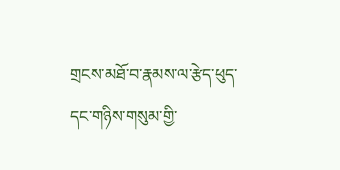གྲངས་མཐོ་བ་རྣམས་ལ་རྩེད་ཕུད་དང་གཉིས་གསུམ་གྱི་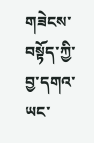གཟེངས་བསྟོད་ཀྱི་བྱ་དགའ་ཡང་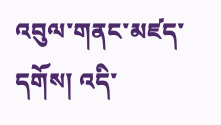འབུལ་གནང་མཛད་དགོས། འདི་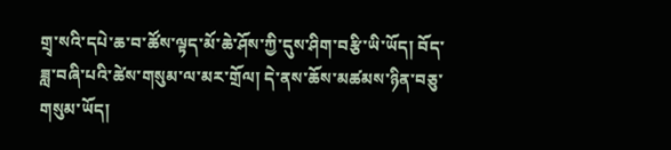གྲྭ་སའི་དཔེ་ཆ་བ་ཚོས་ལྟད་མོ་ཆེ་ཤོས་ཀྱི་དུས་ཤིག་བརྩི་ཡི་ཡོད། བོད་ཟླ་བཞི་པའི་ཚེས་གསུམ་ལ་མར་གྲོལ། དེ་ནས་ཆོས་མཚམས་ཉིན་བཅུ་གསུམ་ཡོད།